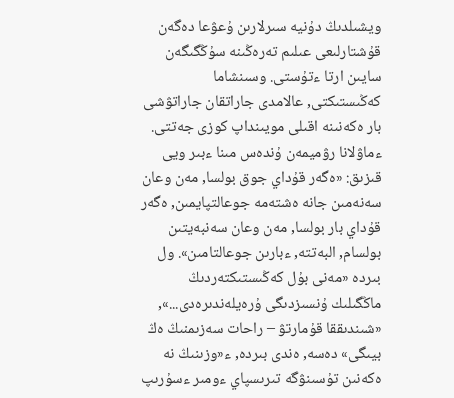ويشىلدىڭ دۇنيە سىرلارىن ۇعۋعا دەگەن قۇشتارلىعى عىلىم تەرەڭىنە سۇڭگىگەن سايىن ارتا ءتۇستى. وسىنشاما كەڭىستىكتى, عالامدى جاراتقان جاراتۋشى بار ەكەنىنە اقىلى مويىنداپ كوزى جەتتى. ءماۋلانا رۋميمەن ۇندەس مىنا ءبىر ويى قىزىق: «ەگەر قۇداي جوق بولسا, مەن وعان سەنەمىن جانە ەشتەمە جوعالتپايمىن, ەگەر قۇداي بار بولسا, مەن وعان سەنبەيتىن بولسام, البەتتە, ءبارىن جوعالتامىن». ول بىردە «مەنى بۇل كەڭىستىكتەردىڭ ماڭگىلىك ۇنسىزدىگى ۇرەيلەندىرەدى...», «شىندىققا قۇمارتۋ – راحات سەزىمنىڭ ەڭ بيىگى» دەسە, ەندى بىردە, ء«وزىنىڭ نە ەكەنىن تۇسىنۋگە تىرىسپاي ءومىر ءسۇرىپ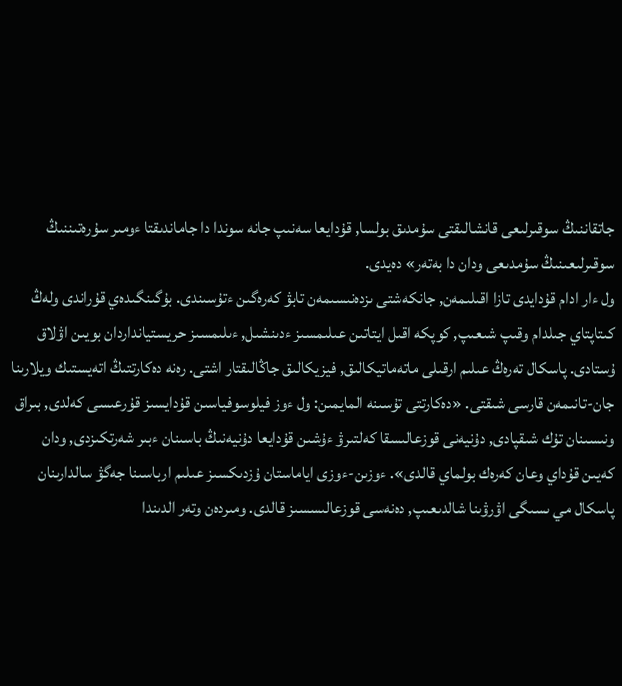جاتقاننىڭ سوقىرلىعى قانشالىقتى سۇمدىق بولسا, قۇدايعا سەنىپ جانە سوندا دا جاماندىقتا ءومىر سۇرەتىننىڭ سوقىرلىعىنىڭ سۇمدىعى ودان دا بەتەر» دەيدى.
ول ءار ادام قۇدايدى تازا اقىلىمەن, جانكەشتى ىزدەنىسىمەن تابۋ كەرەگىن ءتۇسىندى. بۇگىنگىدەي قۇراندى ولەڭ كىتاپتاي جىلدام وقىپ شىعىپ, كوپكە اقىل ايتاتىن عىلىمسىز ءدىنشىل, ءىلىمسىز حريستيانداردان بويىن اۋلاق ۇستادى. پاسكال تەرەڭ عىلىم ارقىلى ماتەماتيكالىق, فيزيكالىق جاڭالىقتار اشتى. رەنە دەكارتتىڭ اتەيستىك ويلارىنا جان-تانىمەن قارسى شىقتى. «دەكارتتى تۇسىنە المايمىن: ول ءوز فيلوسوفياسىن قۇدايسىز قۇرعىسى كەلدى, بىراق ونىسىنان تۇك شىقپادى, دۇنيەنى قوزعالىسقا كەلتىرۋ ءۇشىن قۇدايعا دۇنيەنىڭ باسىنان ءبىر شەرتكىزدى, ودان كەيىن قۇداي وعان كەرەك بولماي قالدى». ءوزىن-ءوزى اياماستان ۇزدىكسىز عىلىم ارباسىنا جەگۋ سالدارىنان پاسكال مي ىسىگى اۋرۋىنا شالدىعىپ, دەنەسى قوزعالىسسىز قالدى. ومىردەن وتەر الدىندا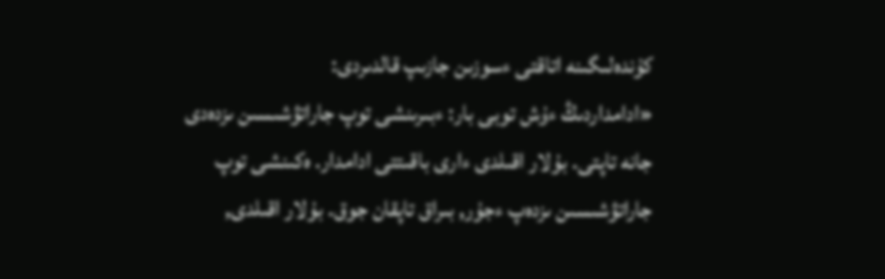كۇندەلىگىنە اتاقتى ءسوزىن جازىپ قالدىردى:
«ادامداردىڭ ءۇش توبى بار: ءبىرىنشى توپ جاراتۋشىسىن ىزدەدى جانە تاپتى. بۇلار اقىلدى ءارى باقىتتى ادامدار. ەكىنشى توپ جاراتۋشىسىن ىزدەپ ءجۇر, بىراق تاپقان جوق. بۇلار اقىلدى,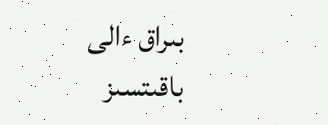بىراق ءالى باقىتسىز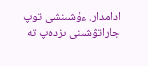ادامدار. ءۇشىنشى توپ جاراتۋشىنى ىزدەپ تە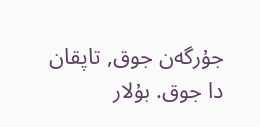جۇرگەن جوق, تاپقان دا جوق. بۇلار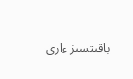باقىتسىز ءارى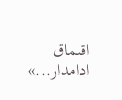اقىماق ادامدار...»